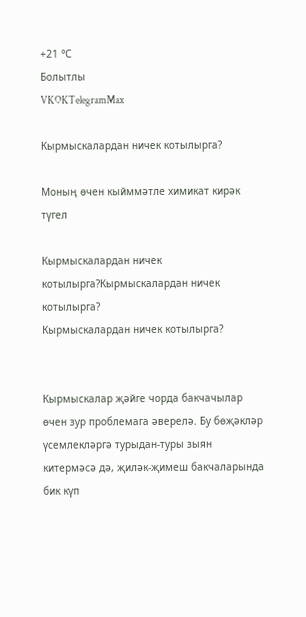+21 °С
Болытлы
VKOKTelegramMax

Кырмыскалардан ничек котылырга?

Моның өчен кыйммәтле химикат кирәк түгел

Кырмыскалардан ничек котылырга?Кырмыскалардан ничек котылырга?
Кырмыскалардан ничек котылырга?


Кырмыскалар җәйге чорда бакчачылар өчен зур проблемага әверелә. Бу бөҗәкләр үсемлекләргә турыдан-туры зыян китермәсә дә, җиләк-җимеш бакчаларында бик күп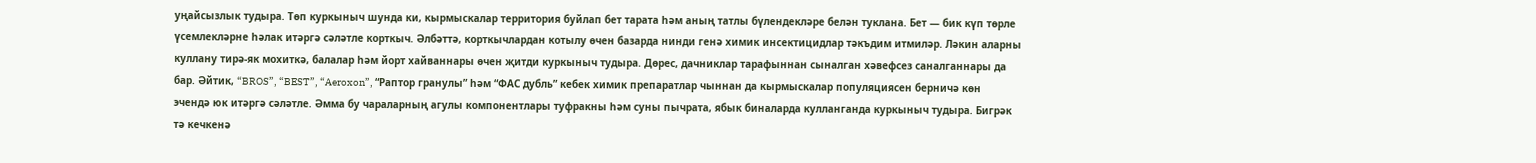уңайсызлык тудыра. Төп куркыныч шунда ки, кырмыскалар территория буйлап бет тарата һәм аның татлы бүлендекләре белән туклана. Бет — бик күп төрле үсемлекләрне һәлак итәргә сәләтле корткыч. Әлбәттә, корткычлардан котылу өчен базарда нинди генә химик инсектицидлар тәкъдим итмиләр. Ләкин аларны куллану тирә-як мохиткә, балалар һәм йорт хайваннары өчен җитди куркыныч тудыра. Дөрес, дачниклар тарафыннан сыналган хәвефсез саналганнары да бар. Әйтик, “BROS”, “BEST”, “Aeroxon”, “Раптор гранулы” һәм “ФАС дубль” кебек химик препаратлар чыннан да кырмыскалар популяциясен берничә көн эчендә юк итәргә сәләтле. Әмма бу чараларның агулы компонентлары туфракны һәм суны пычрата, ябык биналарда кулланганда куркыныч тудыра. Бигрәк тә кечкенә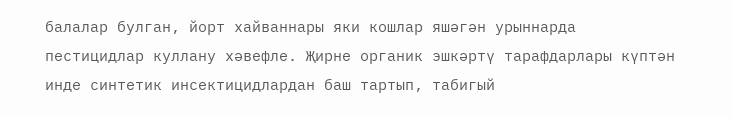балалар булган, йорт хайваннары яки кошлар яшәгән урыннарда
пестицидлар куллану хәвефле. Җирне органик эшкәртү тарафдарлары күптән инде синтетик инсектицидлардан баш тартып, табигый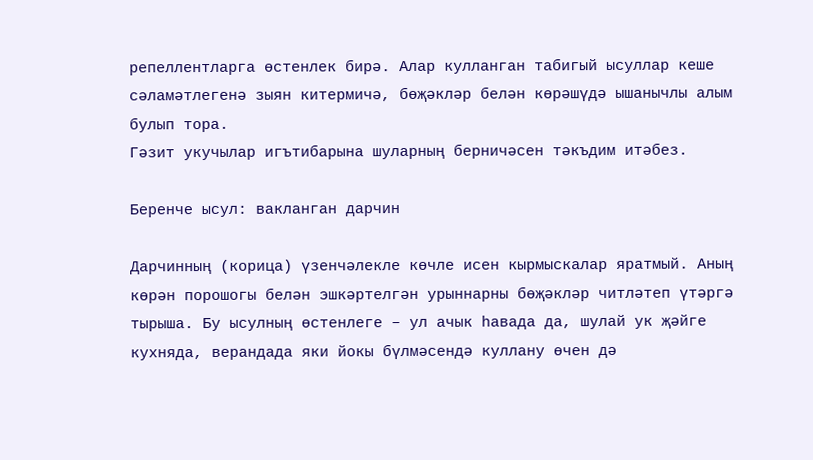репеллентларга өстенлек бирә. Алар кулланган табигый ысуллар кеше сәламәтлегенә зыян китермичә, бөҗәкләр белән көрәшүдә ышанычлы алым булып тора.
Гәзит укучылар игътибарына шуларның берничәсен тәкъдим итәбез.

Беренче ысул: вакланган дарчин

Дарчинның (корица) үзенчәлекле көчле исен кырмыскалар яратмый. Аның көрән порошогы белән эшкәртелгән урыннарны бөҗәкләр читләтеп үтәргә тырыша. Бу ысулның өстенлеге – ул ачык һавада да, шулай ук җәйге кухняда, верандада яки йокы бүлмәсендә куллану өчен дә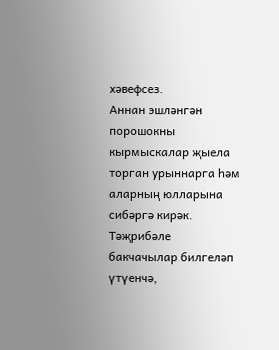хәвефсез.
Аннан эшләнгән порошокны кырмыскалар җыела торган урыннарга һәм аларның юлларына сибәргә кирәк. Тәҗрибәле бакчачылар билгеләп үтүенчә,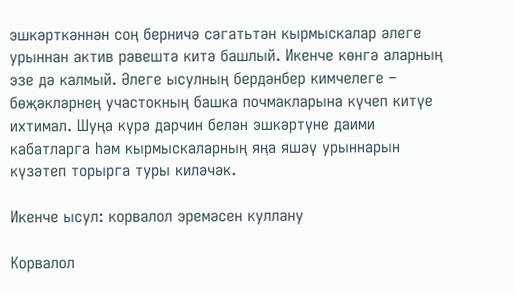эшкәрткәннән соң берничә сәгатьтән кырмыскалар әлеге урыннан актив рәвештә китә башлый. Икенче көнгә аларның эзе дә калмый. Әлеге ысулның бердәнбер кимчелеге – бөҗәкләрнең участокның башка почмакларына күчеп китүе ихтимал. Шуңа күрә дарчин белән эшкәртүне даими кабатларга һәм кырмыскаларның яңа яшәү урыннарын күзәтеп торырга туры киләчәк.

Икенче ысул: корвалол эремәсен куллану

Корвалол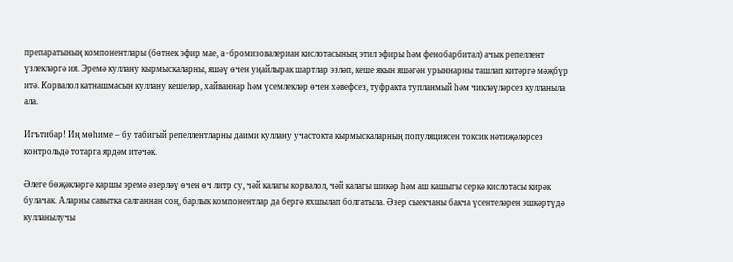препаратының компонентлары (бөтнек эфир мае, a-бромизовалериан кислотасының этил эфиры һәм фенобарбитал) ачык репеллент үзлекләргә ия. Эремә куллану кырмыскаларны, яшәү өчен уңайлырак шартлар эзләп, кеше якын яшәгән урыннарны ташлап китәргә мәҗбүр итә. Корвалол катнашмасын куллану кешеләр, хайваннар һәм үсемлекләр өчен хәвефсез, туфракта тупланмый һәм чикләүләрсез кулланыла ала.

Игътибар! Иң мөһиме – бу табигый репеллентларны даими куллану участокта кырмыскаларның популяциясен токсик нәтиҗәләрсез контрольдә тотарга ярдәм итәчәк.

Әлеге бөҗәкләргә каршы эремә әзерләү өчен өч литр су, чәй калагы корвалол, чәй калагы шикәр һәм аш кашыгы серкә кислотасы кирәк булачак. Аларны савытка салганнан соң, барлык компонентлар да бергә яхшылап болгатыла. Әзер сыекчаны бакча үсентеләрен эшкәртүдә кулланылучы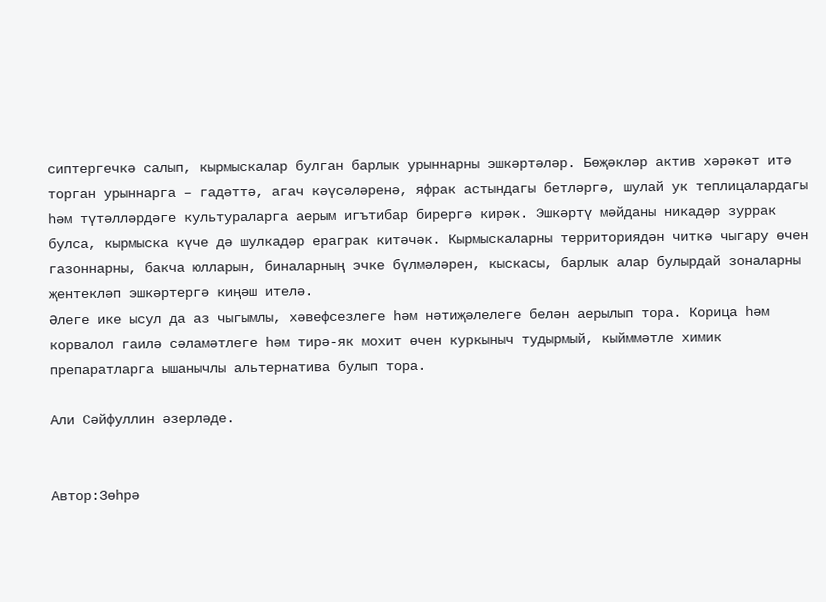сиптергечкә салып, кырмыскалар булган барлык урыннарны эшкәртәләр. Бөҗәкләр актив хәрәкәт итә торган урыннарга – гадәттә, агач кәүсәләренә, яфрак астындагы бетләргә, шулай ук теплицалардагы һәм түтәлләрдәге культураларга аерым игътибар бирергә кирәк. Эшкәртү мәйданы никадәр зуррак булса, кырмыска күче дә шулкадәр ераграк китәчәк. Кырмыскаларны территориядән читкә чыгару өчен газоннарны, бакча юлларын, биналарның эчке бүлмәләрен, кыскасы, барлык алар булырдай зоналарны җентекләп эшкәртергә киңәш ителә.
Әлеге ике ысул да аз чыгымлы, хәвефсезлеге һәм нәтиҗәлелеге белән аерылып тора. Корица һәм корвалол гаилә сәламәтлеге һәм тирә-як мохит өчен куркыныч тудырмый, кыйммәтле химик препаратларга ышанычлы альтернатива булып тора.

Али Сәйфуллин әзерләде.


Автор:Зөһрә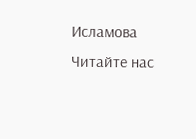Исламова
Читайте нас